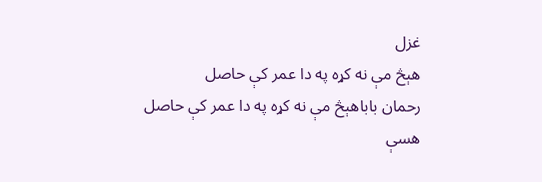غزل
هېڅ مې نه کړه په دا عمر کې حاصل
رحمان باباهېڅ مې نه کړه په دا عمر کې حاصل
هسې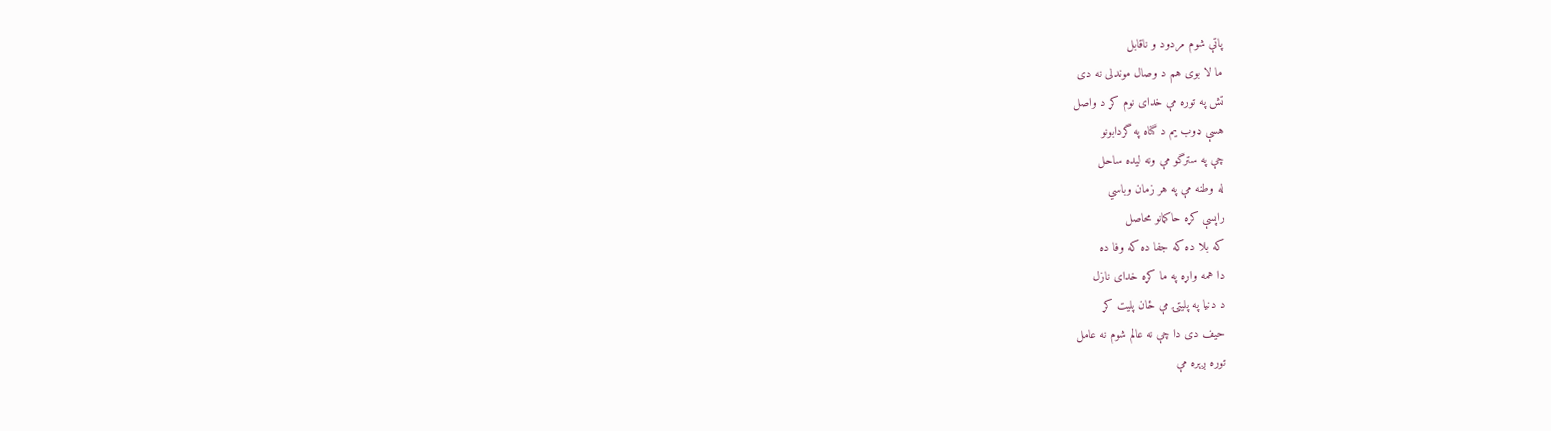پاتې شوم مردود و ناقابل
ما لا بوی هم د وصال موندلی نه دی
تش په توره مې خدای نوم کړ د واصل
هسې ډوب يم د گناه په گردابونو
چې په سترگو مې ونه ليده ساحل
له وطنه مې په هر زمان وباسي
راپسې کړه حاکمانو محاصل
که بلا ده که جفا ده که وفا ده
دا همه واړه په ما کړه خدای نازل
د دنيا په پليتۍ مې ځان پليت کړ
حيف دی دا چې نه عالم شوم نه عامل
توره ږېره مې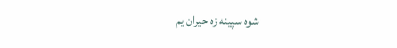شوه سپينه زه حيران يم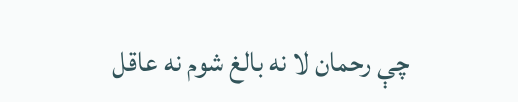چې رحمان لا نه بالغ شوم نه عاقل